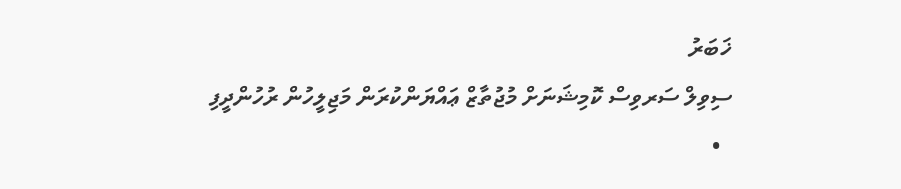ޚަބަރު
ސިވިލް ސަރވިސް ކޮމިޝަނަށް މުޖުތާޒް ޢައްޔަންކުރަން މަޖިލީހުން ރުހުންދީފި
  •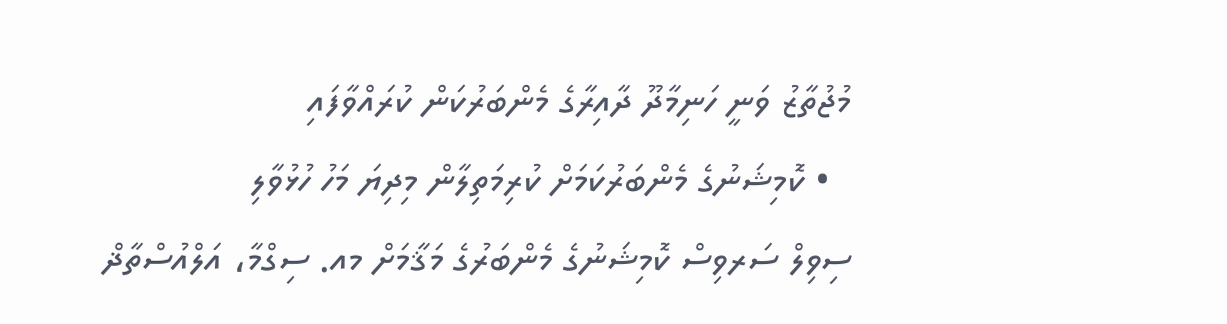މުޖުތާޒު ވަނީ ހަނިމާދޫ ދާއިރާގެ މެންބަރުކަން ކުރައްވާފައި
  • ކޮމިޝަނުގެ މެންބަރުކަމަށް ކުރިމަތިލާން މިދިޔަ މަހު ހުޅުވާލި
ސިވިލް ސަރވިސް ކޮމިޝަނުގެ މެންބަރުގެ މަޤާމަށް މއ. ސިގްމާ، އަލްއުސްތާޛް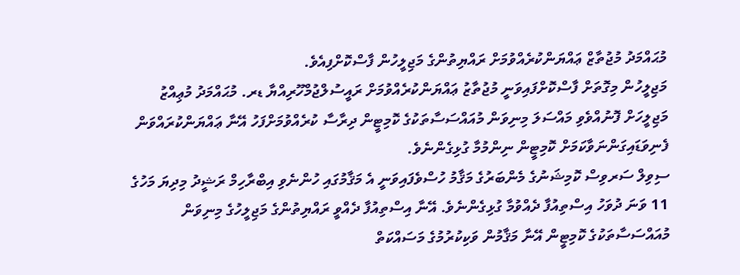މުޙައްމަދު މުޖުތާޒް ޢައްޔަންކުރެއްވުމަށް ރައްޔިތުންގެ މަޖިލީހުން ފާސްކޮށްފިއެވެ.
މަޖިލީހުން މިގޮތަށް ފާސްކޮށްފައިވަނީ މުޖުތާޒު ޢައްޔަންކުރެއްވުމަށް ރައީސުލްޖުމްހޫރިއްޔާ ޑރ. މުޙައްމަދު މުޢިއްޒު މަޖިލީހަށް ފޮނުއްވެވި މައްސަލަ މިނިވަން މުއައްސަސާތަކުގެ ކޮމިޓީން ދިރާސާ ކުރެއްވުމަށްފަހު އޭނާ ޢައްޔަންކުރައްވަން ފެނިވަޑައިގަންނަވާކަމަށް ކޮމިޓީން ނިންމުމާ ގުޅިގެންނެވެ.
ސިވިލް ސަރވިސް ކޮމިޝަނުގެ މެންބަރުގެ މަޤާމު ހުސްވެފައިވަނީ އެ މަޤާމުގައި ހުންނެވި އިބްރާހިމް ރަޝީދު މިދިޔަ މަހުގެ 11 ވަނަ ދުވަހު އިސްތިއުފާ ދެއްވުމާ ގުޅިގެންނެވެ. އޭނާ އިސްތިއުފާ ދެއްވީ ރައްޔިތުންގެ މަޖިލީހުގެ މިނިވަން މުއައްސަސާތަކުގެ ކޮމިޓީން އޭނާ މަޤާމުން ވަކިކުރުމުގެ މަސައްކަތް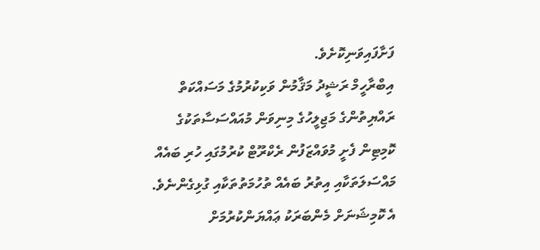ފަށާފައިވަނިކޮށެވެ.
އިބްރާހީމް ރަޝީދު މަޤާމުން ވަކިކުރުމުގެ މަސައްކަތް ރައްޔިތުންގެ މަޖިލީހުގެ މިނިވަން މުއައްސަސާތަކުގެ ކޮމިޓިން ފެށީ މުވައްޒަފުން ރެކްރޫޓް ކުރުމުގައި ހުރި ބައެއް މައްސަލަތަކާއި އިތުރު ބައެއް ތުހުމަތުތަކާއި ގުޅިގެންނެވެ.
އެ ކޮމިޝަނަށް މެންބަރަކު ޢައްޔަންކުރުމަށް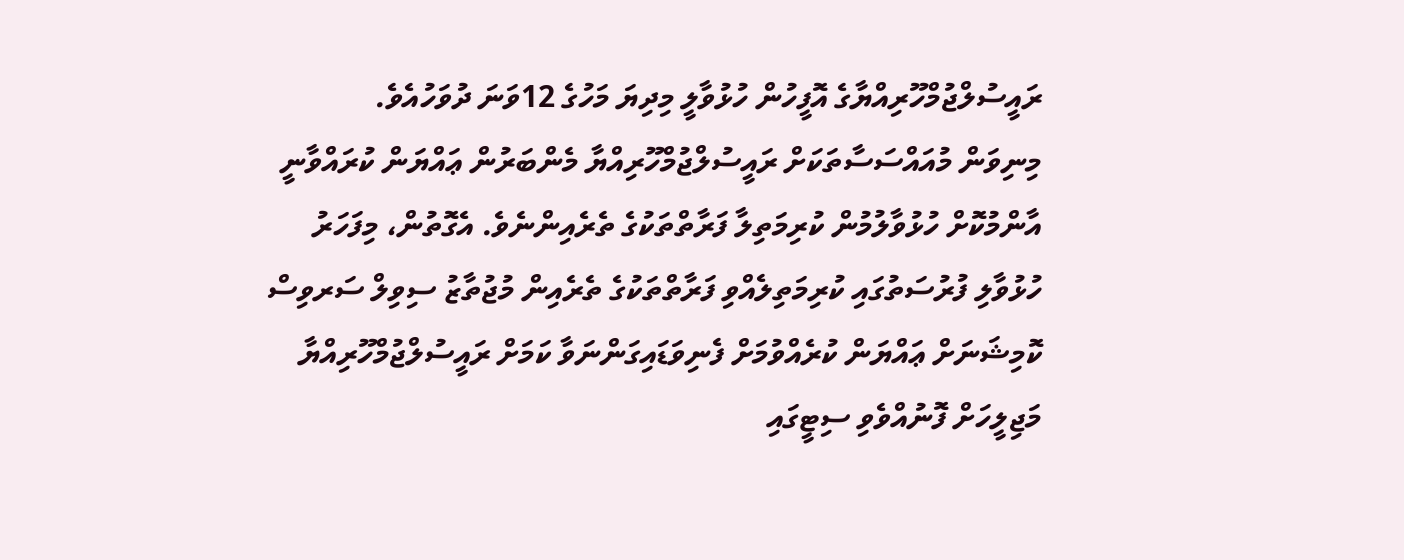ރައީސުލްޖުމްހޫރިއްޔާގެ އޮފީހުން ހުޅުވާލީ މިދިޔަ މަހުގެ 12ވަނަ ދުވަހުއެވެ.
މިނިވަން މުއައްސަސާތަކަށް ރައީސުލްޖުމްހޫރިއްޔާ މެންބަރުން ޢައްޔަން ކުރައްވާނީ އާންމުކޮށް ހުޅުވާލުމުން ކުރިމަތިލާ ފަރާތްތަކުގެ ތެރެއިންނެވެ. އެގޮތުން، މިފަހަރު ހުޅުވާލި ފުރުސަތުގައި ކުރިމަތިލެއްވި ފަރާތްތަކުގެ ތެރެއިން މުޖުތާޒު ސިވިލް ސަރވިސް ކޮމިޝަނަށް ޢައްޔަން ކުރެއްވުމަށް ފެނިވަޑައިގަންނަވާ ކަމަށް ރައީސުލްޖުމްހޫރިއްޔާ މަޖިލީހަށް ފޮނުއްވެވި ސިޓީގައި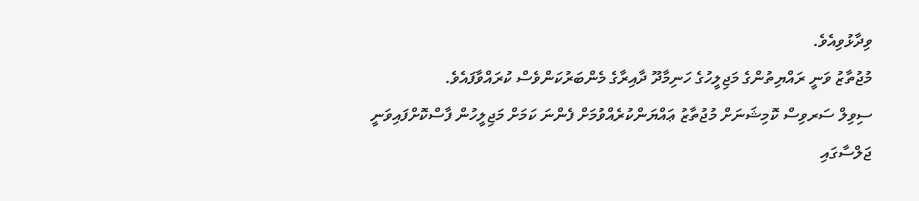ވިދާޅުވިއެވެ.
މުޖުތާޒު ވަނީ ރައްޔިތުންގެ މަޖިލީހުގެ ހަނިމާދޫ ދާއިރާގެ މެންބަރުކަންވެސް ކުރައްވާފައެވެ.
ސިވިލް ސަރވިސް ކޮމިޝަނަށް މުޖުތާޒު ޢައްޔަންކުރެއްވުމަށް ފެންނަ ކަމަށް މަޖިލީހުން ފާސްކޮށްފައިވަނީ ޖަލްސާގައި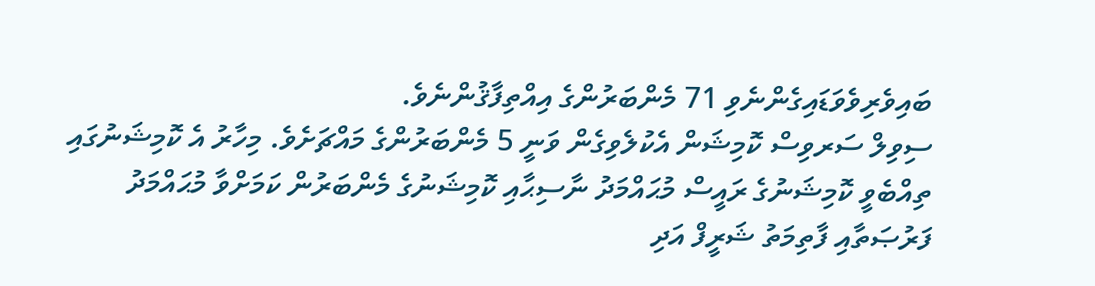ބައިވެރިވެވަޑައިގެންނެވި 71 މެންބަރުންގެ އިއްތިފާޤުންނެވެ.
ސިވިލް ސަރވިސް ކޮމިޝަން އެކުލެވިގެން ވަނީ 5 މެންބަރުންގެ މައްޗަށެވެ. މިހާރު އެ ކޮމިޝަނުގައި ތިއްބެވީ ކޮމިޝަނުގެ ރައީސް މުޙައްމަދު ނާސިޙާއި ކޮމިޝަނުގެ މެންބަރުން ކަމަށްވާ މުޙައްމަދު ފަރުޞަތާއި ފާތިމަތު ޝަރީފް އަދި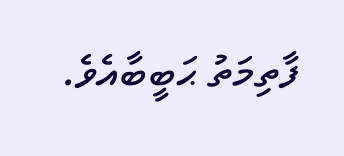ފާތިމަތު ޙަބީބާއެވެ.